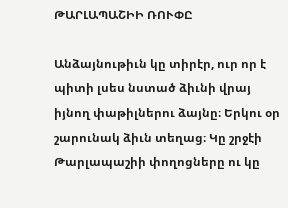ԹԱՐԼԱՊԱՇԻԻ ՌՈՒՓԸ

Անձայնութիւն կը տիրէր, ուր որ է պիտի լսես նստած ձիւնի վրայ իյնող փաթիլներու ձայնը։ Երկու օր շարունակ ձիւն տեղաց։ Կը շրջէի Թարլապաշիի փողոցները ու կը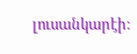լուսանկարէի։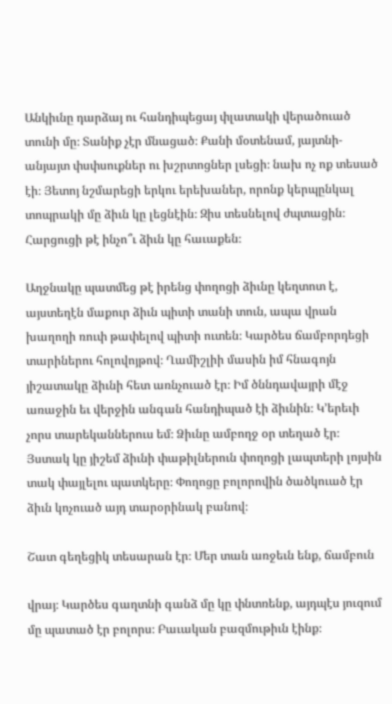Անկիւնը դարձայ ու հանդիպեցայ փլատակի վերածուած տունի մը։ Տանիք չէր մնացած։ Քանի մօտենամ, յայտնի- անյայտ փսփսուքներ ու խշրտոցներ լսեցի։ նախ ոչ ոք տեսած էի։ Յետոյ նշմարեցի երկու երեխաներ, որոնք կերպընկալ տոպրակի մը ձիւն կը լեցնէին։ Զիս տեսնելով ժպտացին։ Հարցուցի թէ ինչո՞ւ ձիւն կը հաւաքեն։

Աղջնակը պատմեց թէ իրենց փողոցի ձիւնը կեղտոտ է, այստեղէն մաքուր ձիւն պիտի տանի տուն, ապա վրան խաղողի ռուփ թափելով պիտի ուտեն։ Կարծես ճամբորդեցի տարիներու հոլովոյթով։ Ղամիշլիի մասին իմ հնագոյն յիշատակը ձիւնի հետ առնչուած էր։ Իմ ծննդավայրի մէջ առաջին եւ վերջին անգան հանդիպած էի ձիւնին։ Կ՚երեւի չորս տարեկաններուս եմ։ Ձիւնը ամբողջ օր տեղած էր։ Յստակ կը յիշեմ ձիւնի փաթիլներուն փողոցի լապտերի լոյսին տակ փայլելու պատկերը։ Փողոցը բոլորովին ծածկուած էր ձիւն կոչուած այդ տարօրինակ բանով։

Շատ գեղեցիկ տեսարան էր։ Մեր տան առջեւն ենք, ճամբուն

վրայ։ Կարծես գաղտնի գանձ մը կը փնտռենք, այդպէս յուզում մը պատած էր բոլորս։ Բաւական բազմութիւն էինք։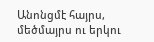Անոնցմէ հայրս, մեծմայրս ու երկու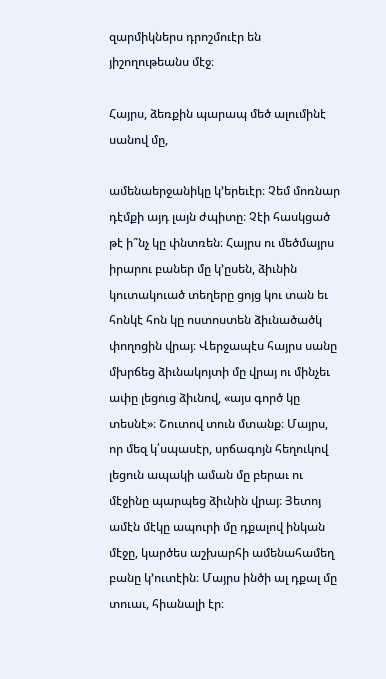զարմիկներս դրոշմուէր են յիշողութեանս մէջ։

Հայրս, ձեռքին պարապ մեծ ալումինէ սանով մը,

ամենաերջանիկը կ՚երեւէր։ Չեմ մոռնար դէմքի այդ լայն ժպիտը։ Չէի հասկցած թէ ի՞նչ կը փնտռեն։ Հայրս ու մեծմայրս իրարու բաներ մը կ՚ըսեն, ձիւնին կուտակուած տեղերը ցոյց կու տան եւ հոնկէ հոն կը ոստոստեն ձիւնածածկ փողոցին վրայ։ Վերջապէս հայրս սանը մխրճեց ձիւնակոյտի մը վրայ ու մինչեւ ափը լեցուց ձիւնով, «այս գործ կը տեսնէ»։ Շուտով տուն մտանք։ Մայրս, որ մեզ կ՛սպասէր, սրճագոյն հեղուկով լեցուն ապակի աման մը բերաւ ու մէջինը պարպեց ձիւնին վրայ։ Յետոյ ամէն մէկը ապուրի մը դքալով ինկան մէջը, կարծես աշխարհի ամենահամեղ բանը կ՚ուտէին։ Մայրս ինծի ալ դքալ մը տուաւ, հիանալի էր։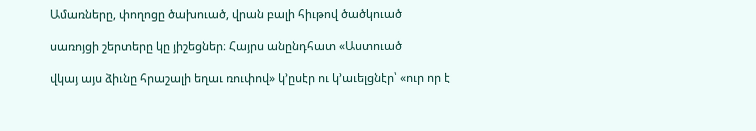Ամառները, փողոցը ծախուած, վրան բալի հիւթով ծածկուած

սառոյցի շերտերը կը յիշեցներ։ Հայրս անընդհատ «Աստուած

վկայ այս ձիւնը հրաշալի եղաւ ռուփով» կ՚ըսէր ու կ՚աւելցնէր՝ «ուր որ է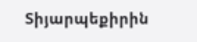Տիյարպեքիրին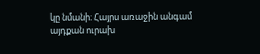կը նմանի։ Հայրս առաջին անգամ այդքան ուրախ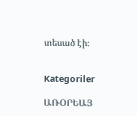տեսած էի։


Kategoriler

ԱՌՕՐԵԱՅ